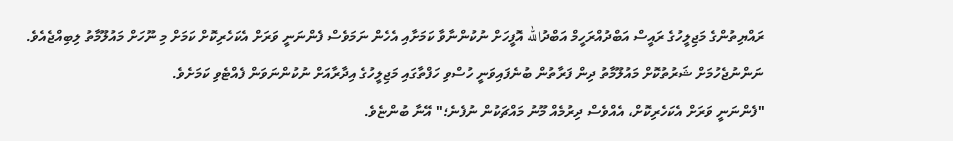ރައްޔިތުންގެ މަޖިލީހުގެ ރައީސް އަބްދުއްރަހީމް އަބްދުالله އޮފީހަށް ނުކުންނާވާ ކަމަށާއި އެހެން ނަމަވެސް ފެންނަނީ ވަރަށް އެކަހެރިކޮށް ކަމަށް މި ނޫހަށް މައުލޫމާތު ލިބިއްޖެއެވެ.
ނަންނުޖެހުމަށް ޝަރުތުކޮށް މައުލޫމާތު ދިން ފަރާތުން ބުނެފައިވަނީ ހުސްވި ހަފްތާގައި މަޖިލީހުގެ އިދާރާއަށް ނުކުންނަވަން ފެއްޓެވި ކަމަށެވެ.
"ފެންނަނީ ވަރަށް އެކަހެރިކޮށް، އެއްވެސް ދިރުމެއް މޫނު މައްޗަކުން ނުފެނެ؛" އޭނާ ބުންޏެވެ.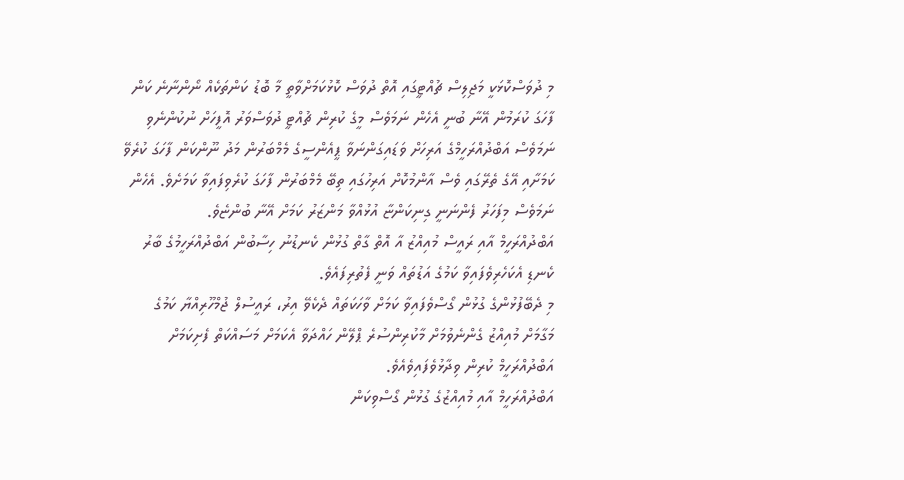މި ދުވަސްކޮޅަކީ މަޖިލިސް ޗުއްޓީގައި އޮތް ދުވަސް ކޮޅުކަމަށްވާތީ މާ ބޮޑު ކަންތަކެއް ނޯންނާނެ ކަން ފާހަގަ ކުރަމުން އޭނާ ބުނީ އެހެން ނަމަވެސް މީގެ ކުރިން ޗުއްޓީ ދުވަސްވަރު އޮފީހަށް ނުކުންނެވި ނަމަވެސް އަބްދުއްރަހީމްގެ އަރިހަށް ވަޑައިގަންނަވާ ޕީއެންސީގެ މެމްބަރުން މަދު ނޫންކަން ފާހަގަ ކުރެވޭ ކަމަށާއި އޭގެ ތެރޭގައި ވެސް އާންމުކޮށް އަރިހުގައި ތިބޭ މެމްބަރުން ފާހަގަ ކުރެވިފައިވާ ކަމަށެވެ. އެހެން ނަމަވެސް މިފަހަރު ފެންނަނީ ގިނިކަންޏާ އުޅުއްވާ މަންޒަރު ކަމަށް އޭނާ ބުންޏެވެ.
އަބްދުއްރަހީމް އާއި ރައީސް މުއިއްޒު އާ އޮތް ގާތް ގުޅުން ކެނޑުނު ހިސާބުން އަބްދުއްރަހީމުގެ ބާރު ކެނޑި އެކަހެރިވެފައިވާ ކަމުގެ އަޑުތައް ވަނީ ފެތުރިފައެވެ.
މި ދެބޭފުޅުންގެ ގުޅުން ގޯސްވެފައިވާ ކަމަށް ވާހަކަތައް ދެކެވޭ އިރު، ރައީސުލް ޖުމްހޫރިއްޔާ ކަމުގެ މަގާމަށް މުއިއްޒު ގެންނެވުމަށް މާކުރިންސުރެ ޕްލޭން ހައްދަވާ އެކަމަށް މަސައްކަތް ފެށިކަމަށް އަބްދުއްރަހީމް ކުރިން ވިދާޅުވެފައިވެއެވެ.
އަބްދުއްރަހީމް އާއި މުއިއްޒުގެ ގުޅުން ގޯސްވިކަން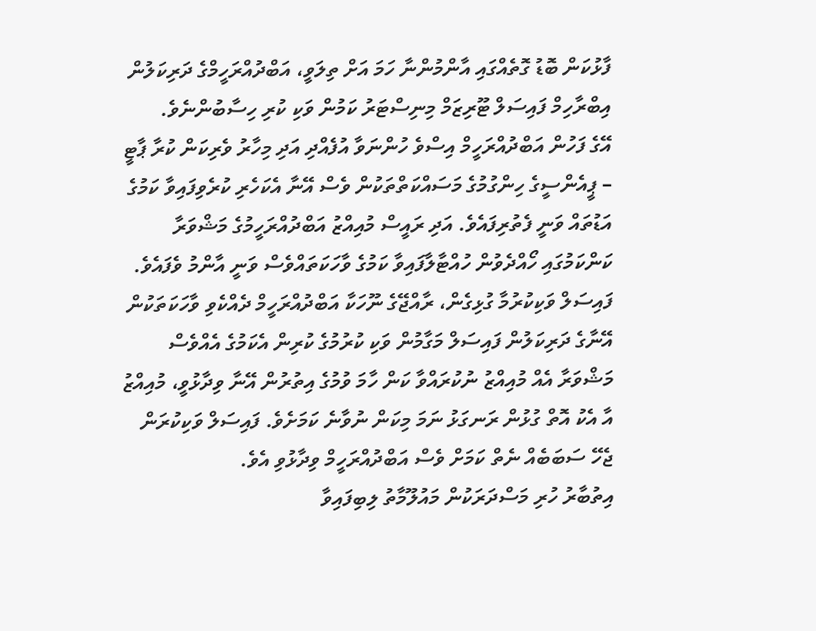ފާޅުކަން ބޮޑު ގޮތެއްގައި އާންމުންނާ ހަމަ އަށް ތިލަވީ، އަބްދުއްރަހީމްގެ ދަރިކަލުން އިބްރާހިމް ފައިސަލް ޓޫރިޒަމް މިނިސްޓަރު ކަމުން ވަކި ކުރި ހިސާބުންނެވެ.
އޭގެ ފަހުން އަބްދުއްރަހީމް އިސްވެ ހުންނަވާ އުފެއްދި އަދި މިހާރު ވެރިކަން ކުރާ ޕާޓީ – ޕީއެންސީގެ ހިންގުމުގެ މަސައްކަތްތަކުން ވެސް އޭނާ އެކަހެރި ކުރެވިފައިވާ ކަމުގެ އަޑުތައް ވަނީ ފެތުރިފައެވެ. އަދި ރައީސް މުއިއްޒު އަބްދުއްރަހީމުގެ މަޝްވަރާ ކަންކަމުގައި ހޯއްދެވުން ހުއްޓާލާފައިވާ ކަމުގެ ވާހަކަތައްވެސް ވަނީ އާންމު ވެފައެވެ.
ފައިސަލް ވަކިކުރުމާ ގުޅިގެން، ރާއްޖޭގެ ނޫހަކާ އަބްދުއްރަހީމް ދެއްކެވި ވާހަކަތަކުން އޭނާގެ ދަރިކަލުން ފައިސަލް މަގާމުން ވަކި ކުރުމުގެ ކުރިން އެކަމުގެ އެއްވެސް މަޝްވަރާ އެއް މުއިއްޒު ނުކުރައްވާ ކަން ހާމަ ވުމުގެ އިތުރުން އޭނާ ވިދާޅުވީ، މުއިއްޒު އާ އެކު އޮތް ގުޅުން ރަނގަޅު ނަމަ މިކަން ނުވާނެ ކަމަށެވެ. ފައިސަލް ވަކިކުރަން ޖެހޭ ސަބަބެއް ނެތް ކަމަށް ވެސް އަބްދުއްރަހީމް ވިދާޅުވި އެވެ.
އިތުބާރު ހުރި މަސްދަރަކުން މައުލޫމާތު ލިބިފައިވާ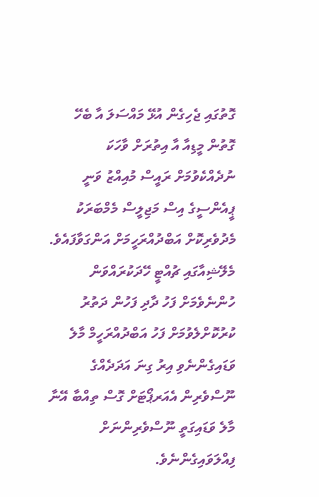ގޮތުގައި ޖެހިގެން އުޅޭ މައްސަލަ އާ ބެހޭ ގޮތުން މީޑިއާ އާ އިތުރަށް ވާހަކަ ނުދެއްކެވުމަށް ރައީސް މުއިއްޒު ވަނީ ޕީއެންސީގެ އިސް މަޖިލީސް މެމްބަރަކު މެދުވެރިކޮށް އަބްދުއްރަހީމަށް އަންގަވާފައެވެ.
މެލޭޝިއާގައި ޗުއްޓީ ހޭދަކުރައްވަން ހުންނެވެމަށް ފަހު ދާދި ފަހުން ދަތުރު ކުރުކޮށްލެވުމަށް ފަހު އަބްދުއްރަހީމް މާލެ ވަޑައިގެންނެވި އިރު ގިނަ އަދަދެއްގެ ނޫސްވެރިން އެއަރޕޯޓަށް ގޮސް ތިއްބާ އޭނާ މާލެ ވަޑައިގަތީ ނޫސްވެރިންނަށް ފިއްލަވައިގެންނެވެ.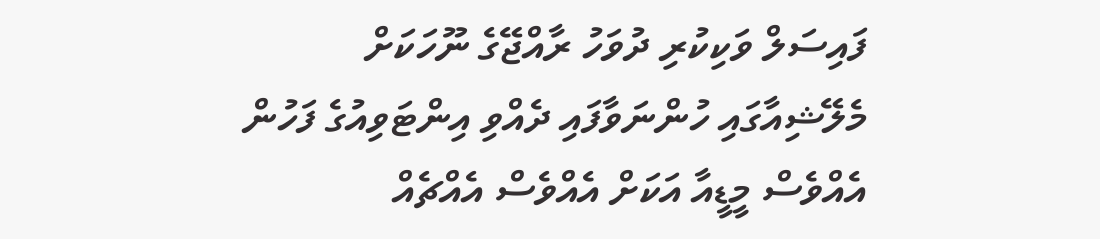ފައިސަލް ވަކިކުރި ދުވަހު ރާއްޖޭގެ ނޫހަކަށް މެލޭޝިއާގައި ހުންނަވާފައި ދެއްވި އިންޓަވިއުގެ ފަހުން އެއްވެސް މީޑީއާ އަކަށް އެއްވެސް އެއްޗެއް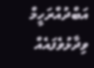އަބްދުއްރަހީމް ވިދާޅުވެފައެއް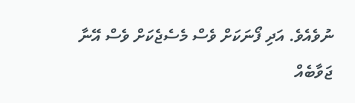ނުވެއެވެ. އަދި ފޯނަކަށް ވެސް މެސެޖެކަށް ވެސް އޭނާ ޖަވާބެއް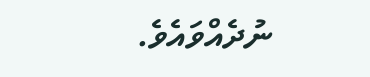ނުދެއްވައެވެ.